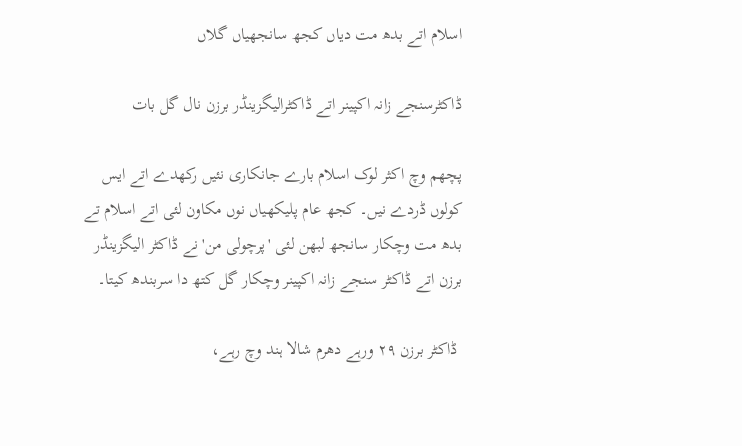اسلام اتے بدھ مت دیاں کجھ سانجھیاں گلاں

ڈاکٹرسنجے زانہ اکپینر اتے ڈاکٹرالیگزینڈر برزن نال گل بات

پچھم وچ اکثر لوک اسلام بارے جانکاری نئیں رکھدے اتے ایس کولوں ڈردے نیں۔ کجھ عام پلیکھیاں نوں مکاون لئی اتے اسلام تے بدھ مت وچکار سانجھ لبھن لئی 'پرچولی من' نے ڈاکٹر الیگزینڈر برزن اتے ڈاکٹر سنجے زانہ اکپینر وچکار گل کتھ دا سربندھ کیتا۔

 ڈاکٹر برزن ۲۹ ورہے دھرم شالا ہند وچ رہے،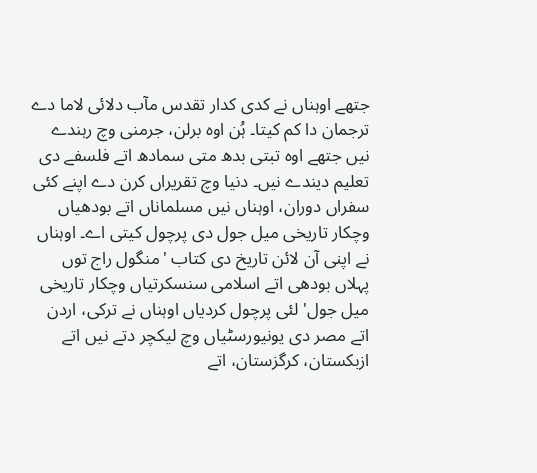جتھے اوہناں نے کدی کدار تقدس مآب دلائی لاما دے ترجمان دا کم کیتا۔ ہُن اوہ برلن، جرمنی وچ رہندے نیں جتھے اوہ تبتی بدھ متی سمادھ اتے فلسفے دی تعلیم دیندے نیں۔ دنیا وچ تقریراں کرن دے اپنے کئی سفراں دوران، اوہناں نیں مسلماناں اتے بودھیاں وچکار تاریخی میل جول دی پرچول کیتی اے۔ اوہناں نے اپنی آن لائن تاریخ دی کتاب 'منگول راج توں پہلاں بودھی اتے اسلامی سنسکرتیاں وچکار تاریخی میل جول' لئی پرچول کردیاں اوہناں نے ترکی، اردن اتے مصر دی یونیورسٹیاں وچ لیکچر دتے نیں اتے ازبکستان، کرگزستان، اتے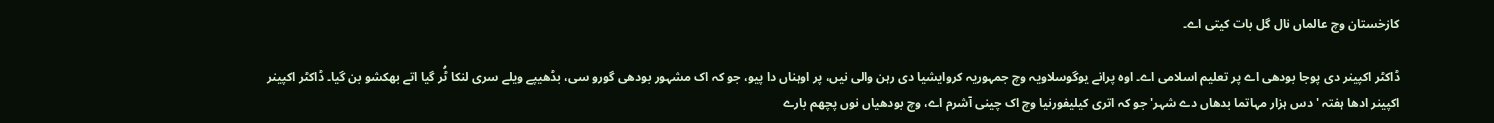کازخستان وچ عالماں نال گل بات کیتی اے۔

ڈاکٹر اکپینر دی پوجا بودھی اے پر تعلیم اسلامی اے۔ اوہ پرانے یوگوسلاویہ وچ جمہوریہ کروایشیا دی رہن والی نیں، پر اوہناں دا پیو، جو کہ اک مشہور بودھی گورو سی، بڈھیپے ویلے سری لنکا ٹُر گیا اتے بھکشو بن گیا۔ ڈاکٹر اکپینر اکپینر ادھا ہفتہ 'دس ہزار مہاتما بدھاں دے شہر' جو کہ اتری کیلیفورنیا وچ اک چینی آشرم اے، وچ بودھیاں نوں پچھم بارے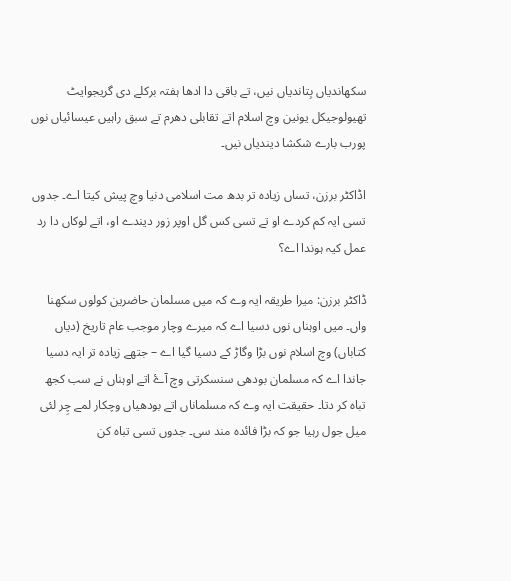سکھاندیاں بِتاندیاں نیں، تے باقی دا ادھا ہفتہ برکلے دی گریجوایٹ تھیولوجیکل یونین وچ اسلام اتے تقابلی دھرم تے سبق راہیں عیسائیاں نوں پورب بارے شکشا دیندیاں نیں۔

اڈاکٹر برزن، تساں زیادہ تر بدھ مت اسلامی دنیا وچ پیش کیتا اے۔ جدوں تسی ایہ کم کردے او تے تسی کس گل اوپر زور دیندے او، اتے لوکاں دا رد عمل کیہ ہوندا اے؟

ڈاکٹر برزن: میرا طریقہ ایہ وے کہ میں مسلمان حاضرین کولوں سکھنا واں۔ میں اوہناں نوں دسیا اے کہ میرے وچار موجب عام تاریخ (دیاں کتاباں) وچ اسلام نوں بڑا وگاڑ کے دسیا گیا اے – جتھے زیادہ تر ایہ دسیا جاندا اے کہ مسلمان بودھی سنسکرتی وچ آۓ اتے اوہناں نے سب کجھ تباہ کر دتا۔ حقیقت ایہ وے کہ مسلماناں اتے بودھیاں وچکار لمے چِر لئی میل جول رہیا جو کہ بڑا فائدہ مند سی۔ جدوں تسی تباہ کن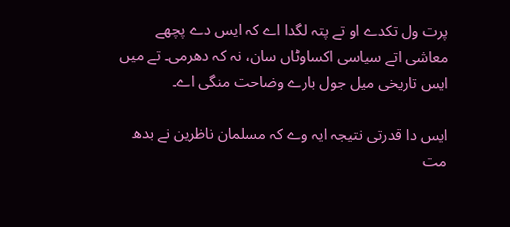پرت ول تکدے او تے پتہ لگدا اے کہ ایس دے پچھے معاشی اتے سیاسی اکساوٹاں سان، نہ کہ دھرمی۔ تے میں ایس تاریخی میل جول بارے وضاحت منگی اے۔

ایس دا قدرتی نتیجہ ایہ وے کہ مسلمان ناظرین نے بدھ مت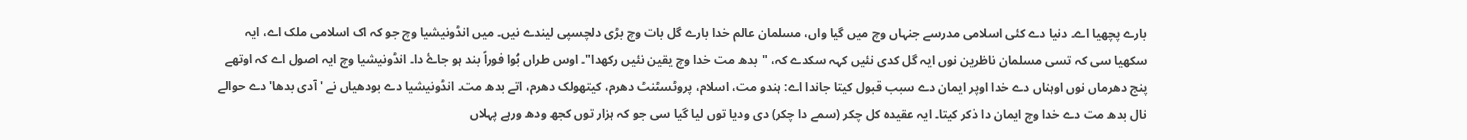بارے پچھیا اے۔ دنیا دے کئی اسلامی مدرسے جنہاں وچ میں گیا واں، مسلمان عالم خدا بارے گل بات وچ بڑی دلچسپی لیندے نیں۔ میں انڈونیشیا وچ جو کہ اک اسلامی ملک اے، ایہ سکھیا سی کہ تسی مسلمان ناظرین نوں ایہ گل کدی نئیں کہہ سکدے کہ، "بدھ مت خدا وچ یقین نئیں رکھدا"۔ اوس طراں بُوا فوراً بند ہو جاۓ دا۔ انڈونیشیا وچ ایہ اصول اے کہ اوتھے پنج دھرماں نوں اوہناں دے خدا اوپر ایمان دے سبب قبول کیتا جاندا اے: ہندو مت، اسلام، پروٹسٹنٹ دھرم، کیتھولک دھرم، اتے بدھ مت۔ انڈونیشیا دے بودھیاں نے 'آدی بدھا' دے حوالے نال بدھ مت دے خدا وچ ایمان دا ذکر کیتا۔ ایہ عقیدہ کل چکر (سمے دا چکر) دی ودیا توں لیا گیا سی جو کہ ہزار توں کجھ ودھ ورہے پہلاں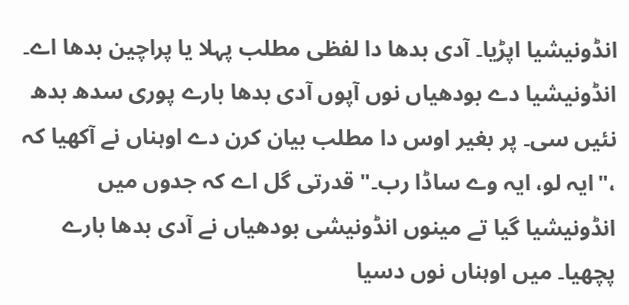انڈونیشیا اپڑیا۔ آدی بدھا دا لفظی مطلب پہلا یا پراچین بدھا اے۔ انڈونیشیا دے بودھیاں نوں آپوں آدی بدھا بارے پوری سدھ بدھ نئیں سی۔ پر بغیر اوس دا مطلب بیان کرن دے اوہناں نے آکھیا کہ ،"ایہ لو، ایہ وے ساڈا رب۔" قدرتی گل اے کہ جدوں میں انڈونیشیا گیا تے مینوں انڈونیشی بودھیاں نے آدی بدھا بارے پچھیا۔ میں اوہناں نوں دسیا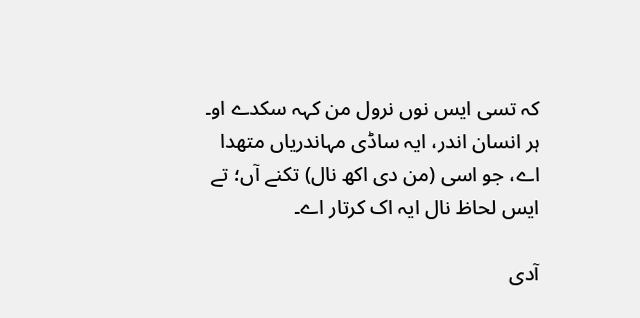کہ تسی ایس نوں نرول من کہہ سکدے او۔ ہر انسان اندر، ایہ ساڈی مہاندریاں متھدا اے، جو اسی (من دی اکھ نال) تکنے آں؛ تے ایس لحاظ نال ایہ اک کرتار اے۔

آدی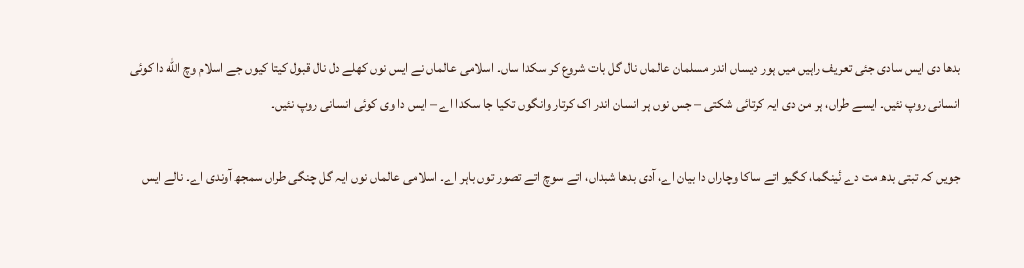بدھا دی ایس سادی جئی تعریف راہیں میں ہور دیساں اندر مسلمان عالماں نال گل بات شروع کر سکدا ساں۔ اسلامی عالماں نے ایس نوں کھلے دل نال قبول کیتا کیوں جے اسلام وچ الله دا کوئی انسانی روپ نئیں۔ ایسے طراں، ہر من دی ایہ کرتائی شکتی – جس نوں ہر انسان اندر اک کرتار وانگوں تکیا جا سکدا اے – ایس دا وی کوئی انسانی روپ نئیں۔

جویں کہ تبتی بدھ مت دے نٔینگما، کگیو اتے ساکا وچاراں دا بیان اے، آدی بدھا شبداں، اتے سوچ اتے تصور توں باہر اے۔ اسلامی عالماں نوں ایہ گل چنگی طراں سمجھ آوندی اے۔ نالے ایس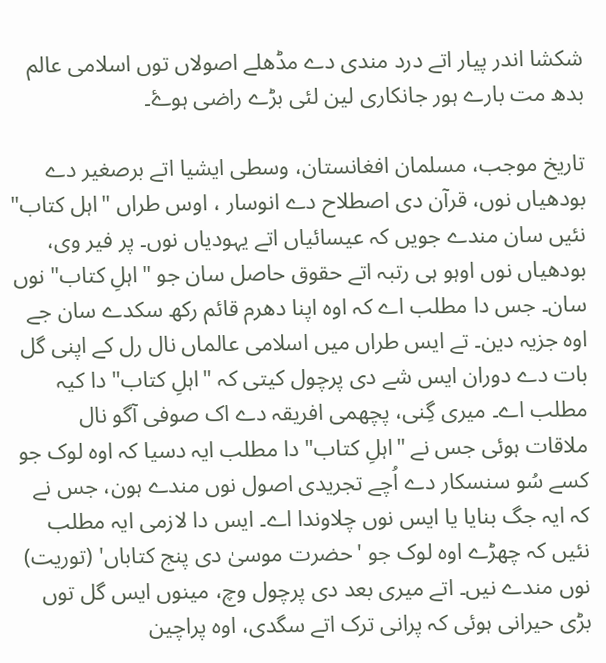شکشا اندر پیار اتے درد مندی دے مڈھلے اصولاں توں اسلامی عالم بدھ مت بارے ہور جانکاری لین لئی بڑے راضی ہوۓ۔

تاریخ موجب، مسلمان افغانستان، وسطی ایشیا اتے برصغیر دے بودھیاں نوں، قرآن دی اصطلاح دے انوسار ، اوس طراں "اہل کتاب" نئیں سان مندے جویں کہ عیسائیاں اتے یہودیاں نوں۔ پر فیر وی، بودھیاں نوں اوہو ہی رتبہ اتے حقوق حاصل سان جو "اہلِ کتاب" نوں سان۔ جس دا مطلب اے کہ اوہ اپنا دھرم قائم رکھ سکدے سان جے اوہ جزیہ دین۔ تے ایس طراں میں اسلامی عالماں نال رل کے اپنی گل بات دے دوران ایس شے دی پرچول کیتی کہ "اہلِ کتاب" دا کیہ مطلب اے۔ میری گِنی، پچھمی افریقہ دے اک صوفی آگو نال ملاقات ہوئی جس نے "اہلِ کتاب" دا مطلب ایہ دسیا کہ اوہ لوک جو کسے سُو سنسکار دے اُچے تجریدی اصول نوں مندے ہون، جس نے کہ ایہ جگ بنایا یا ایس نوں چلاوندا اے۔ ایس دا لازمی ایہ مطلب نئیں کہ چھڑے اوہ لوک جو 'حضرت موسیٰ دی پنج کتاباں' (توریت) نوں مندے نیں۔ اتے میری بعد دی پرچول وچ، مینوں ایس گل توں بڑی حیرانی ہوئی کہ پرانی ترک اتے سگدی، اوہ پراچین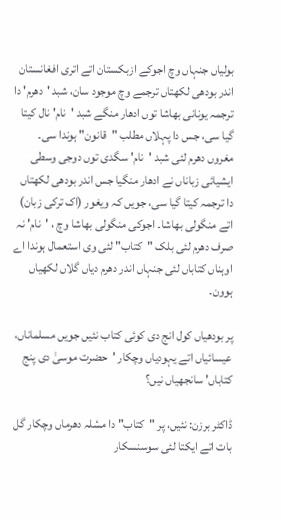بولیاں جنہاں وچ اجوکے ازبکستان اتے اتری افغانستان اندر بودھی لکھتاں ترجمے وچ موجود سان، شبد 'دھرم' دا ترجمہ یونانی بھاشا توں ادھار منگے شبد 'نام' نال کیتا گیا سی، جس دا پہلاں مطلب "قانون" ہوندا سی۔ مغروں دھرم لئی شبد 'نام' سگدی توں دوجی وسطی ایشیائی زباناں نے ادھار منگیا جس اندر بودھی لکھتاں دا ترجمہ کیتا گیا سی، جویں کہ ویغور (اک ترکی زبان) اتے منگولی بھاشا۔ اجوکی منگولی بھاشا وچ ، 'نام' نہ صرف دھرم لئی بلک "کتاب" لئی وی استعمال ہوندا اے اوہناں کتاباں لئی جنہاں اندر دھرم دیاں گلاں لکھیاں ہوون۔

پر بودھیاں کول انج دی کوئی کتاب نئیں جویں مسلماناں، عیسائیاں اتے یہودیاں وچکار 'حضرت موسیٰ دی پنج کتاباں' سانجھیاں نیں؟

ڈاکٹر برزن: نئیں، پر "کتاب" دا مسٔلہ دھرماں وچکار گل بات اتے ایکتا لئی سوسنسکار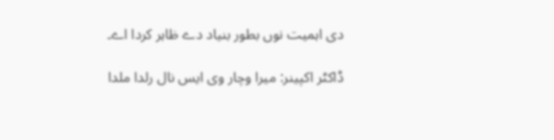دی اہمیت نوں بطور بنیاد دے ظاہر کردا اے۔

ڈاکٹر اکپینر: میرا وچار وی ایس نال رلدا ملدا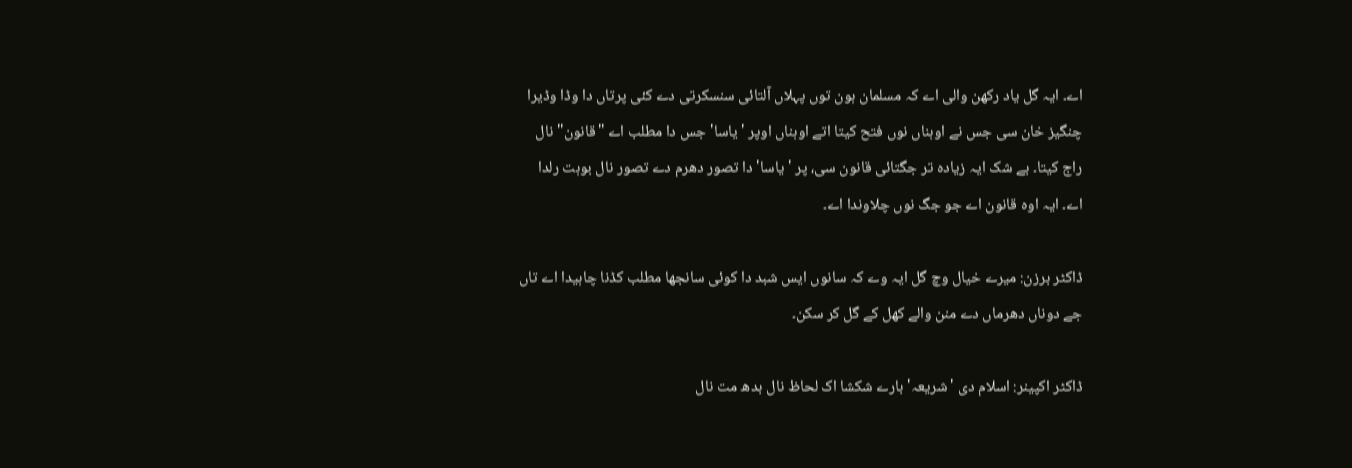اے۔ ایہ گل یاد رکھن والی اے کہ مسلمان ہون توں پہلاں آلتائی سنسکرتی دے کئی پرتاں دا وڈا وڈیرا چنگیز خان سی جس نے اوہناں نوں فتح کیتا اتے اوہناں اوپر 'یاسا' جس دا مطلب اے "قانون" نال راج کیتا۔ بے شک ایہ زیادہ تر جگتائی قانون سی، پر ' یاسا' دا تصور دھرم دے تصور نال بوہت رلدا اے۔ ایہ اوہ قانون اے جو جگ نوں چلاوندا اے۔

ڈاکٹر برزن: میرے خیال وچ گل ایہ وے کہ سانوں ایس شبد دا کوئی سانجھا مطلب کڈنا چاہیدا اے تاں جے دوناں دھرماں دے منن والے کھل کے گل کر سکن۔

ڈاکٹر اکپینر: اسلام دی 'شریعہ' بارے شکشا اک لحاظ نال بدھ مت نال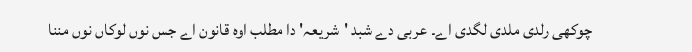چوکھی رلدی ملدی لگدی اے۔ عربی دے شبد 'شریعہ' دا مطلب اوہ قانون اے جس نوں لوکاں نوں مننا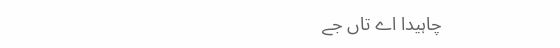چاہیدا اے تاں جے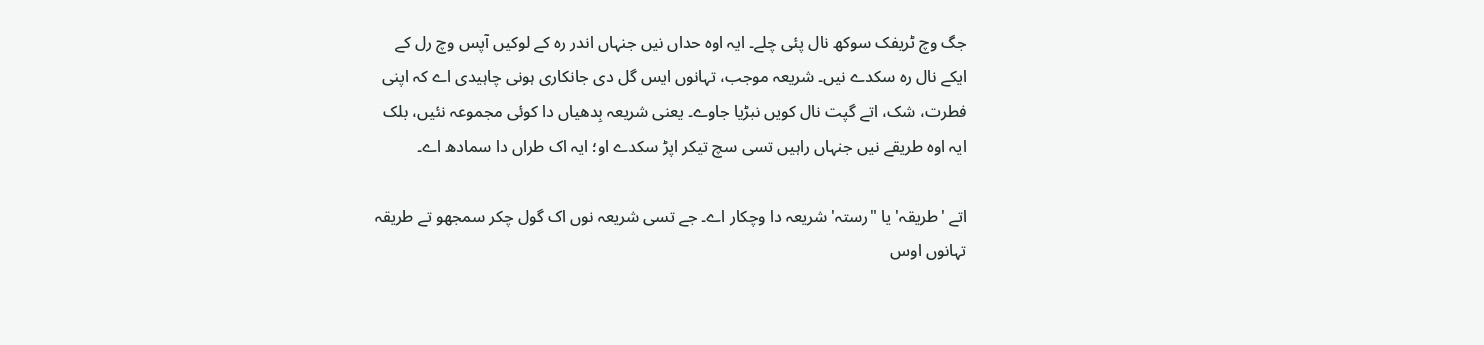جگ وچ ٹریفک سوکھ نال پئی چلے۔ ایہ اوہ حداں نیں جنہاں اندر رہ کے لوکیں آپس وچ رل کے ایکے نال رہ سکدے نیں۔ شریعہ موجب، تہانوں ایس گل دی جانکاری ہونی چاہیدی اے کہ اپنی فطرت، شک، اتے گپت نال کویں نبڑیا جاوے۔ یعنی شریعہ بِدھیاں دا کوئی مجموعہ نئیں، بلک ایہ اوہ طریقے نیں جنہاں راہیں تسی سچ تیکر اپڑ سکدے او؛ ایہ اک طراں دا سمادھ اے۔

اتے 'طریقہ' یا "رستہ' شریعہ دا وچکار اے۔ جے تسی شریعہ نوں اک گول چکر سمجھو تے طریقہ تہانوں اوس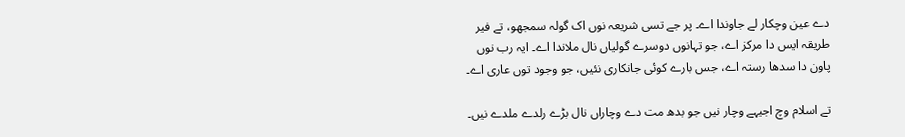دے عین وچکار لے جاوندا اے۔ پر جے تسی شریعہ نوں اک گولہ سمجھو، تے فیر طریقہ ایس دا مرکز اے، جو تہانوں دوسرے گولیاں نال ملاندا اے۔ ایہ رب نوں پاون دا سدھا رستہ اے، جس بارے کوئی جانکاری نئیں، جو وجود توں عاری اے۔

تے اسلام وچ اجیہے وچار نیں جو بدھ مت دے وچاراں نال بڑے رلدے ملدے نیں۔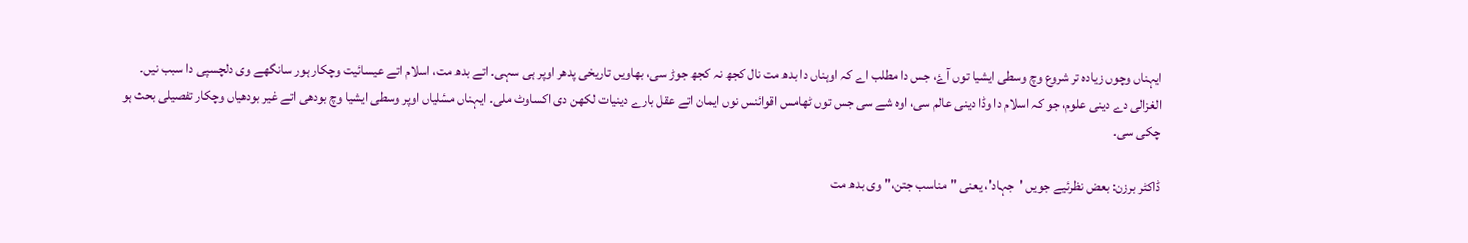ایہناں وچوں زیادہ تر شروع وچ وسطی ایشیا توں آۓ، جس دا مطلب اے کہ اوہناں دا بدھ مت نال کجھ نہ کجھ جوڑ سی، بھاویں تاریخی پدھر اوپر ہی سہی۔ اتے بدھ مت، اسلام اتے عیسائیت وچکار ہور سانگھے وی دلچسپی دا سبب نیں۔ الغزالی دے دینی علوم، جو کہ اسلام دا وڈا دینی عالم سی، اوہ شے سی جس توں ٹھامس اقوائنس نوں ایمان اتے عقل بارے دینیات لکھن دی اکساوٹ ملی۔ ایہناں مسٔلیاں اوپر وسطی ایشیا وچ بودھی اتے غیر بودھیاں وچکار تفصیلی بحث ہو چکی سی۔

ڈاکٹر برزن: بعض نظرئیے جویں 'جہاد'، یعنی "مناسب جتن،" وی بدھ مت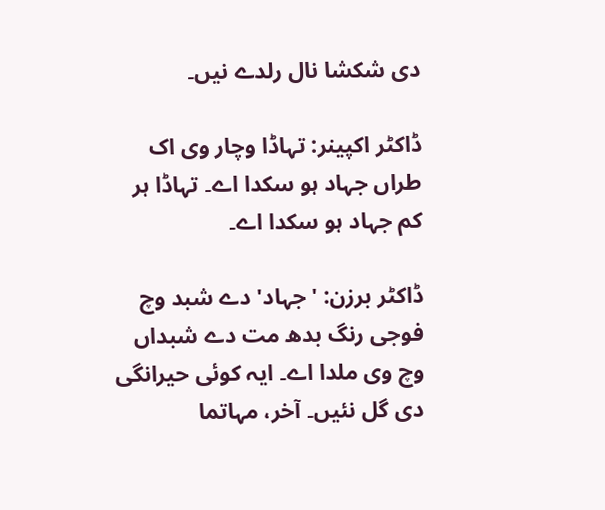دی شکشا نال رلدے نیں۔

ڈاکٹر اکپینر: تہاڈا وچار وی اک طراں جہاد ہو سکدا اے۔ تہاڈا ہر کم جہاد ہو سکدا اے۔

ڈاکٹر برزن: 'جہاد' دے شبد وچ فوجی رنگ بدھ مت دے شبداں وچ وی ملدا اے۔ ایہ کوئی حیرانگی دی گل نئیں۔ آخر، مہاتما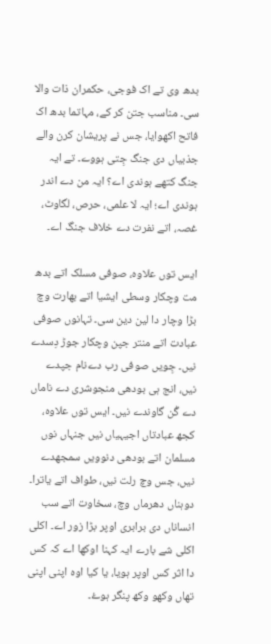بدھ وی تے اک فوجی، حکمران ذات والا سی۔ مناسب جتن کر کے، مہاتما بدھ اک فاتح اکھوایا، جس نے پریشان کرن والے جذبیاں دی جنگ جِتی ہووے۔ تے ایہ جنگ کتھے ہوندی اے؟ ایہ من دے اندر ہوندی اے؛ ایہ لا علمی، حرص، لگاوٹ، غصہ، اتے نفرت دے خلاف جنگ اے۔

ایس توں علاوہ، صوفی مسلک اتے بدھ مت وچکار وسطی ایشیا اتے بھارت وچ بڑا وچار دا لین دین سی۔ تہانوں صوفی عبادت اتے منتر جپن وچکار جوڑ دِسدے نیں۔ جِویں صوفی رب دےنام جپدے نیں، انج ہی بودھی منجوشری دے ناماں دے گُن گاوندے نیں۔ ایس توں علاوہ، کجھ عبادتاں اجیہیاں نیں جنہاں نوں مسلمان اتے بودھی دنوویں سمجھدے نیں، جس وچ رلت نیں، طواف اتے یاترا۔ دوہناں دھرماں وچ، سخاوت اتے سب انساناں دی برابری اوپر بڑا زور اے۔ اکلی اکلی شے بارے ایہ کہنا اوکھا اے کہ کس دا اثر کس اوپر ہویا، یا کیا اوہ اپنی اپنی تھاں وکھو وکھ پنگر ہوۓ۔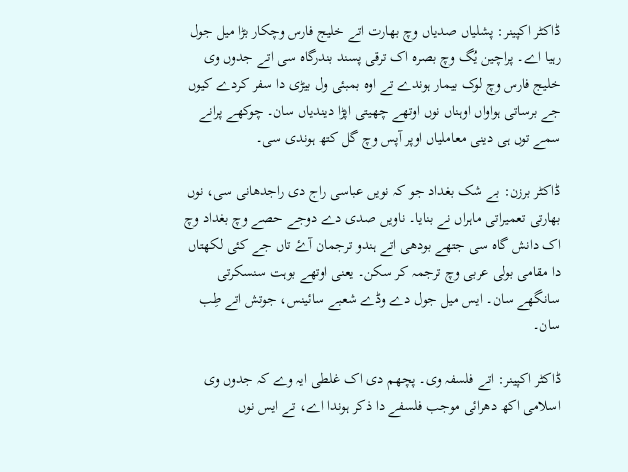ڈاکٹر اکپینر: پشلیاں صدیاں وچ بھارت اتے خلیج فارس وچکار بڑا میل جول رہیا اے۔ پراچین یُگ وچ بصرہ اک ترقی پسند بندرگاہ سی اتے جدوں وی خلیج فارس وچ لوک بیمار ہوندے تے اوہ بمبئی ول بیڑی دا سفر کردے کیوں جے برساتی ہواواں اوہناں نوں اوتھے چھیتی اپڑا دیندیاں سان۔ چوکھے پرانے سمے توں ہی دینی معاملیاں اوپر آپس وچ گل کتھ ہوندی سی۔

ڈاکٹر برزن: بے شک بغداد جو کہ نویں عباسی راج دی راجدھانی سی، نوں بھارتی تعمیراتی ماہراں نے بنایا۔ ناویں صدی دے دوجے حصے وچ بغداد وچ اک دانش گاہ سی جتھے بودھی اتے ہندو ترجمان آۓ تاں جے کئی لکھتاں دا مقامی بولی عربی وچ ترجمہ کر سکن۔ یعنی اوتھے بوہت سنسکرتی سانگھے سان۔ ایس میل جول دے وڈے شعبے سائینس، جوتش اتے طِب سان۔

ڈاکٹر اکپینر: اتے فلسفہ وی۔ پچھم دی اک غلطی ایہ وے کہ جدوں وی اسلامی اکھ دھرائی موجب فلسفے دا ذکر ہوندا اے، تے ایس نوں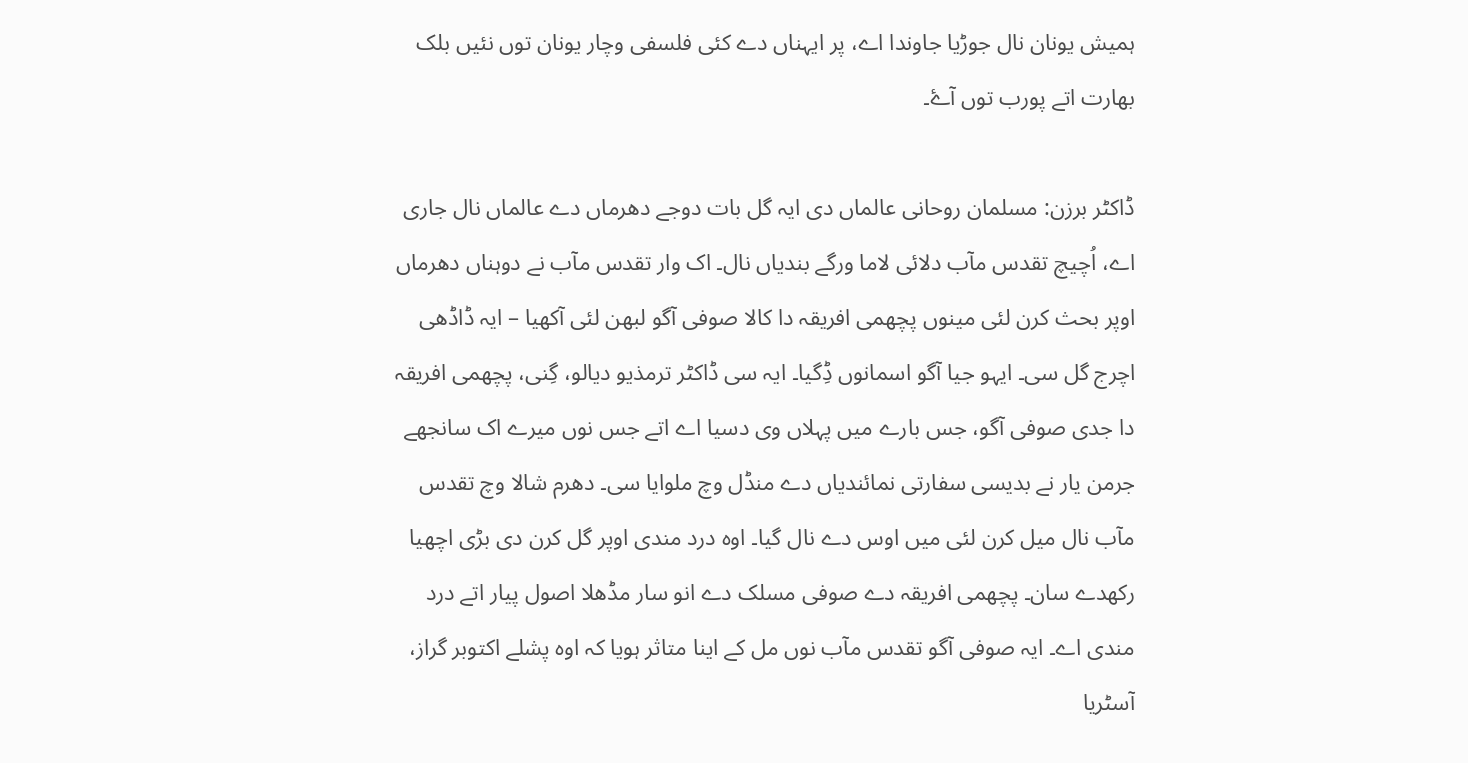ہمیش یونان نال جوڑیا جاوندا اے، پر ایہناں دے کئی فلسفی وچار یونان توں نئیں بلک بھارت اتے پورب توں آۓ۔

ڈاکٹر برزن: مسلمان روحانی عالماں دی ایہ گل بات دوجے دھرماں دے عالماں نال جاری اے، اُچیچ تقدس مآب دلائی لاما ورگے بندیاں نال۔ اک وار تقدس مآب نے دوہناں دھرماں اوپر بحث کرن لئی مینوں پچھمی افریقہ دا کالا صوفی آگو لبھن لئی آکھیا – ایہ ڈاڈھی اچرج گل سی۔ ایہو جیا آگو اسمانوں ڈِگیا۔ ایہ سی ڈاکٹر ترمذیو دیالو، گِنی، پچھمی افریقہ دا جدی صوفی آگو، جس بارے میں پہلاں وی دسیا اے اتے جس نوں میرے اک سانجھے جرمن یار نے بدیسی سفارتی نمائندیاں دے منڈل وچ ملوایا سی۔ دھرم شالا وچ تقدس مآب نال میل کرن لئی میں اوس دے نال گیا۔ اوہ درد مندی اوپر گل کرن دی بڑی اچھیا رکھدے سان۔ پچھمی افریقہ دے صوفی مسلک دے انو سار مڈھلا اصول پیار اتے درد مندی اے۔ ایہ صوفی آگو تقدس مآب نوں مل کے اینا متاثر ہویا کہ اوہ پشلے اکتوبر گراز، آسٹریا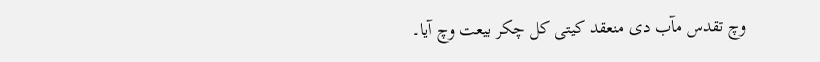وچ تقدس مآب دی منعقد کیتی کل چکر بیعت وچ آیا۔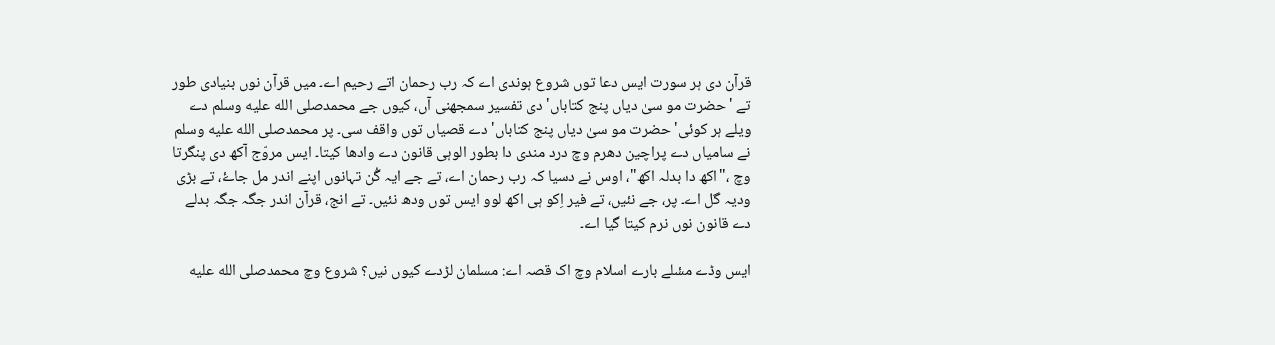قرآن دی ہر سورت ایس دعا توں شروع ہوندی اے کہ رب رحمان اتے رحیم اے۔ میں قرآن نوں بنیادی طور تے 'حضرت مو سیٰ دیاں پنج کتاباں' دی تفسیر سمجھنی آں، کیوں جے محمدصلى الله عليه وسلم دے ویلے ہر کوئی'حضرت مو سیٰ دیاں پنج کتاباں' دے قصیاں توں واقف سی۔ پر محمدصلى الله عليه وسلم نے سامیاں دے پراچین دھرم وچ درد مندی دا بطور الوہی قانون دے وادھا کیتا۔ ایس مروّج آکھ دی پنگرتا وچ ،"اکھ دا بدلہ اکھ"، اوس نے دسیا کہ رب رحمان اے، تے جے ایہ گُن تہانوں اپنے اندر مل جاۓ، تے بڑی ودیہ گل اے۔ پر، جے نئیں، تے فیر اِکو ہی اکھ لوو ایس توں ودھ نئیں۔ تے انج، قرآن اندر جگہ جگہ بدلے دے قانون نوں نرم کیتا گیا اے۔

ایس وڈے مسٔلے بارے اسلام وچ اک قصہ اے: مسلمان لڑدے کیوں نیں؟ شروع وچ محمدصلى الله عليه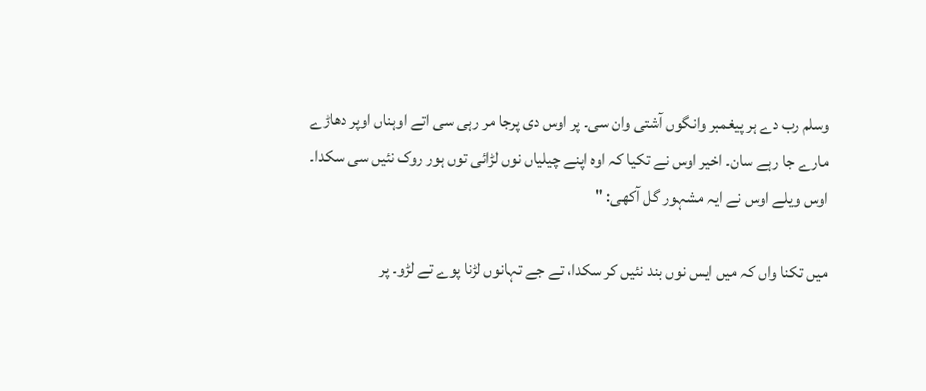وسلم رب دے ہر پیغمبر وانگوں آشتی وان سی۔ پر اوس دی پرجا مر رہی سی اتے اوہناں اوپر دھاڑے مارے جا رہے سان۔ اخیر اوس نے تکیا کہ اوہ اپنے چیلیاں نوں لڑائی توں ہور روک نئیں سی سکدا۔ اوس ویلے اوس نے ایہ مشہور گل آکھی: "

میں تکنا واں کہ میں ایس نوں بند نئیں کر سکدا، تے جے تہانوں لڑنا پوے تے لڑو۔ پر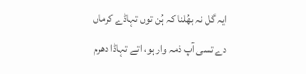ایہ گل نہ بھُلنا کہ ہُن توں تہاڈے کرماں دے تسی آپ ذمہ وار ہو، اتے تہاڈا دھرم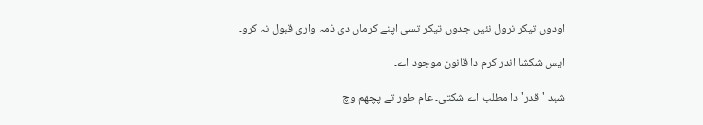اودوں تیکر نرول نئیں جدوں تیکر تسی اپنے کرماں دی ذمہ واری قبول نہ کرو۔

ایس شکشا اندر کرم دا قانون موجود اے۔

شبد 'قدر' دا مطلب اے شکتی۔ عام طور تے پچھم وچ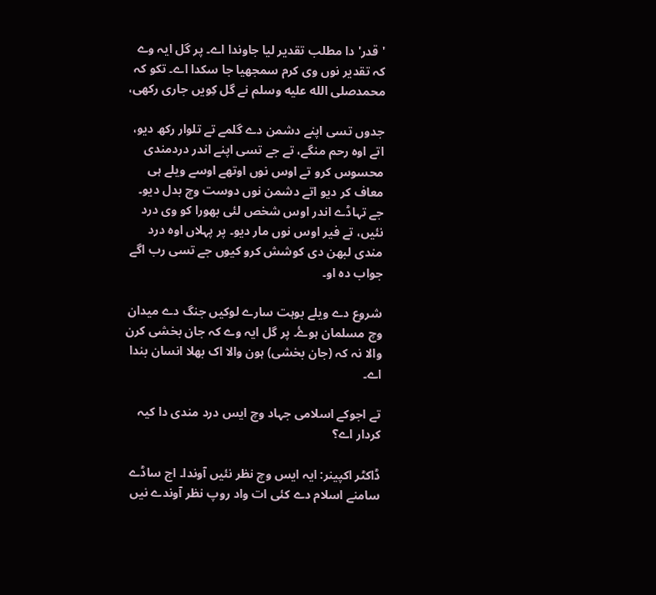'قدر' دا مطلب تقدیر لیا جاوندا اے۔ پر گل ایہ وے کہ تقدیر نوں وی کرم سمجھیا جا سکدا اے۔ تکو کہ محمدصلى الله عليه وسلم نے گل کِویں جاری رکھی،

جدوں تسی اپنے دشمن دے گلمے تے تلوار رکھ دیو، اتے اوہ رحم منگے، تے جے تسی اپنے اندر دردمندی محسوس کرو تے اوس نوں اوتھے اوسے ویلے ہی معاف کر دیو اتے دشمن نوں دوست وچ بدل دیو۔ جے تہاڈے اندر اوس شخص لئی بھورا کو وی درد نئیں، تے فیر اوس نوں مار دیو۔ پر پہلاں اوہ درد مندی لبھن دی کوشش کرو کیوں جے تسی رب اگے جواب دہ او۔

شروع دے ویلے بوہت سارے لوکیں جنگ دے میدان وچ مسلمان ہوۓ۔ پر گل ایہ وے کہ جان بخشی کرن والا نہ کہ (جان بخشی) ہون والا اک بھلا انسان بندا اے۔

تے اجوکے اسلامی جہاد وچ ایس درد مندی دا کیہ کردار اے؟

ڈاکٹر اکپینر: ایہ ایس وچ نظر نئیں آوندا۔ اج ساڈے سامنے اسلام دے کئی ات واد روپ نظر آوندے نیں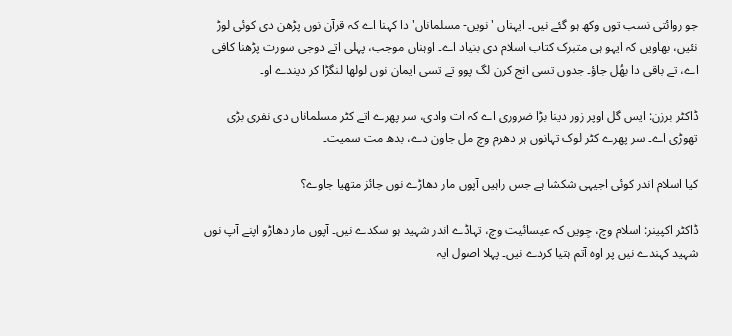جو روائتی نسب توں وکھ ہو گئے نیں۔ ایہناں 'نویں- مسلماناں' دا کہنا اے کہ قرآن نوں پڑھن دی کوئی لوڑ نئیں، بھاویں کہ ایہو ہی متبرک کتاب اسلام دی بنیاد اے۔ اوہناں موجب، پہلی اتے دوجی سورت پڑھنا کافی اے، تے باقی دا بھُل جاؤ۔ جدوں تسی انج کرن لگ پوو تے تسی ایمان نوں لولھا لنگڑا کر دیندے او۔

ڈاکٹر برزن: ایس گل اوپر زور دینا بڑا ضروری اے کہ ات وادی، سر پھرے اتے کٹر مسلماناں دی نفری بڑی تھوڑی اے۔ سر پھرے کٹر لوک تہانوں ہر دھرم وچ مل جاون دے، بدھ مت سمیت۔

کیا اسلام اندر کوئی اجیہی شکشا ہے جس راہیں آپوں مار دھاڑے نوں جائز متھیا جاوے؟

ڈاکٹر اکپینر: اسلام وچ، جِویں کہ عیسائیت وچ، تہاڈے اندر شہید ہو سکدے نیں۔ آپوں مار دھاڑو اپنے آپ نوں شہید کہندے نیں پر اوہ آتم ہتیا کردے نیں۔ پہلا اصول ایہ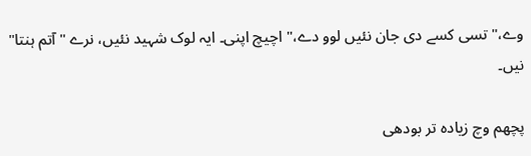وے،"تسی کسے دی جان نئیں لوو دے،" اچیچ اپنی۔ ایہ لوک شہید نئیں، نرے "آتم ہنتا" نیں۔

پچھم وچ زیادہ تر بودھی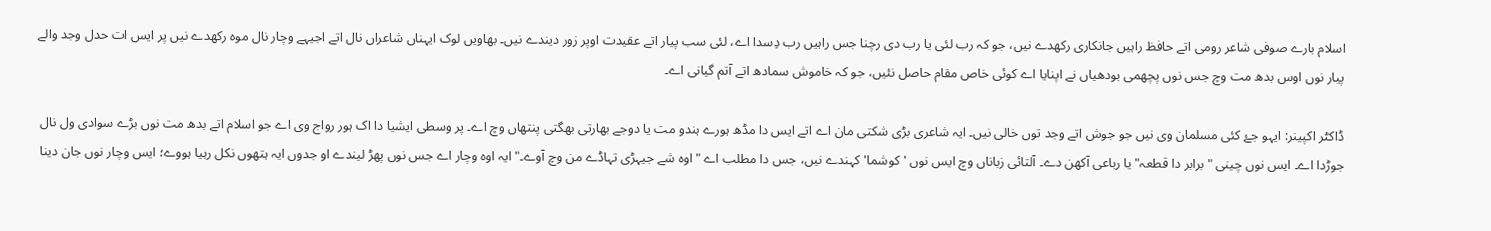اسلام بارے صوفی شاعر رومی اتے حافظ راہیں جانکاری رکھدے نیں، جو کہ رب لئی یا رب دی رچنا جس راہیں رب دِسدا اے، لئی سب پیار اتے عقیدت اوپر زور دیندے نیں۔ بھاویں لوک ایہناں شاعراں نال اتے اجیہے وچار نال موہ رکھدے نیں پر ایس ات حدل وجد والے پیار نوں اوس بدھ مت وچ جس نوں پچھمی بودھیاں نے اپنایا اے کوئی خاص مقام حاصل نئیں، جو کہ خاموش سمادھ اتے آتم گیانی اے۔

ڈاکٹر اکپینر: ایہو جۓ کئی مسلمان وی نیں جو جوش اتے وجد توں خالی نیں۔ ایہ شاعری بڑی شکتی مان اے اتے ایس دا مڈھ ہورے ہندو مت یا دوجے بھارتی بھگتی پنتھاں وچ اے۔ پر وسطی ایشیا دا اک ہور رواج وی اے جو اسلام اتے بدھ مت نوں بڑے سوادی ول نال جوڑدا اے۔ ایس نوں چینی "برابر دا قطعہ" یا رباعی آکھن دے۔ آلتائی زباناں وچ ایس نوں 'کوشما' کہندے نیں، جس دا مطلب اے "اوہ شے جیہڑی تہاڈے من وچ آوے۔" ایہ اوہ وچار اے جس نوں پھڑ لیندے او جدوں ایہ ہتھوں نکل رہیا ہووے؛ ایس وچار نوں جان دینا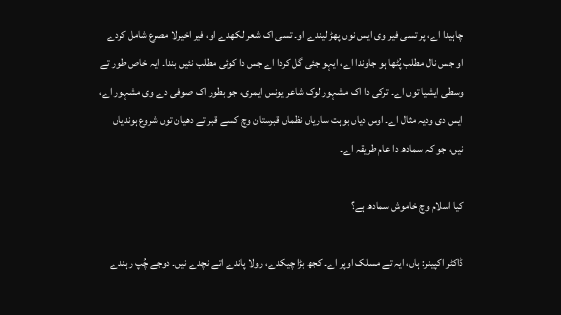چاہیدا اے، پر تسی فیر وی ایس نوں پھڑ لیندے او۔ تسی اک شعر لکھدے او، فیر اخیرلا مصرع شامل کردے او جس نال مطلب پُٹھا ہو جاوندا اے، ایہو جئی گل کردا اے جس دا کوئی مطلب نئیں بندا۔ ایہ خاص طور تے وسطی ایشیا توں اے۔ ترکی دا اک مشہور لوک شاعر یونس ایمری، جو بطور اک صوفی دے وی مشہور اے، ایس دی ودیہ مثال اے۔ اوس دیاں بوہت ساریاں نظماں قبرستان وچ کسے قبر تے دھیان توں شروع ہوندیاں نیں، جو کہ سمادھ دا عام طریقہ اے۔

کیا اسلام وچ خاموش سمادھ ہے؟

ڈاکٹر اکپینر: ہاں، ایہ تے مسلک اوپر اے۔ کجھ بڑا چیکدے، رولا پاندے اتے نچدے نیں۔ دوجے چُپ رہندے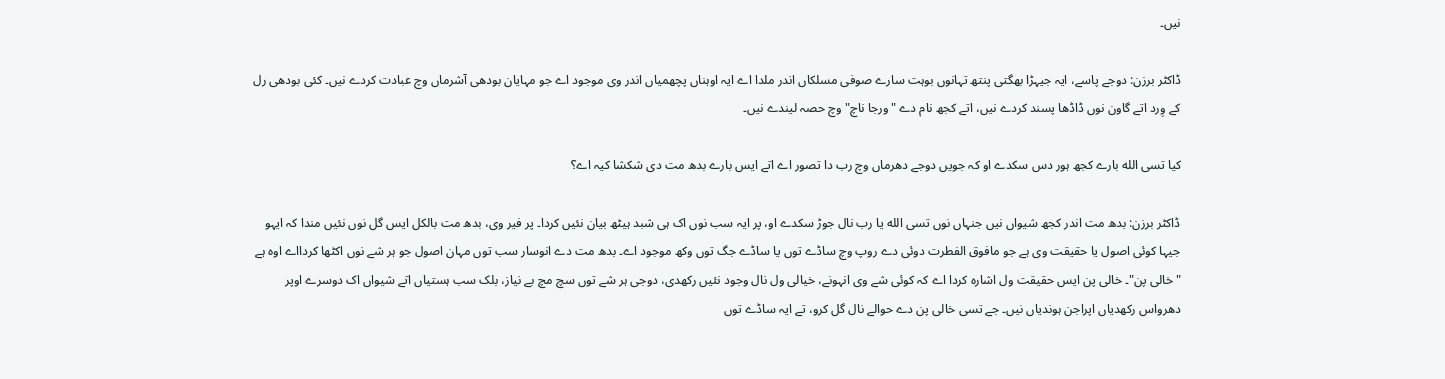نیں۔

ڈاکٹر برزن: دوجے پاسے، ایہ جیہڑا بھگتی پنتھ تہانوں بوہت سارے صوفی مسلکاں اندر ملدا اے ایہ اوہناں پچھمیاں اندر وی موجود اے جو مہایان بودھی آشرماں وچ عبادت کردے نیں۔ کئی بودھی رل کے وِرد اتے گاون نوں ڈاڈھا پسند کردے نیں، اتے کجھ نام دے "ورجا ناچ"وچ حصہ لیندے نیں۔

کیا تسی الله بارے کجھ ہور دس سکدے او کہ جویں دوجے دھرماں وچ رب دا تصور اے اتے ایس بارے بدھ مت دی شکشا کیہ اے؟

ڈاکٹر برزن: بدھ مت اندر کجھ شیواں نیں جنہاں نوں تسی الله یا رب نال جوڑ سکدے او، پر ایہ سب نوں اک ہی شبد ہیٹھ بیان نئیں کردا۔ پر فیر وی، بدھ مت بالکل ایس گل نوں نئیں مندا کہ ایہو جیہا کوئی اصول یا حقیقت وی ہے جو مافوق الفطرت دوئی دے روپ وچ ساڈے توں یا ساڈے جگ توں وکھ موجود اے۔ بدھ مت دے انوسار سب توں مہان اصول جو ہر شے نوں اکٹھا کردااے اوہ ہے "خالی پن"۔ خالی پن ایس حقیقت ول اشارہ کردا اے کہ کوئی شے وی انہونے، خیالی ول نال وجود نئیں رکھدی، دوجی ہر شے توں سچ مچ بے نیاز، بلک سب ہستیاں اتے شیواں اک دوسرے اوپر دھرواس رکھدیاں اپراجن ہوندیاں نیں۔ جے تسی خالی پن دے حوالے نال گل کرو، تے ایہ ساڈے توں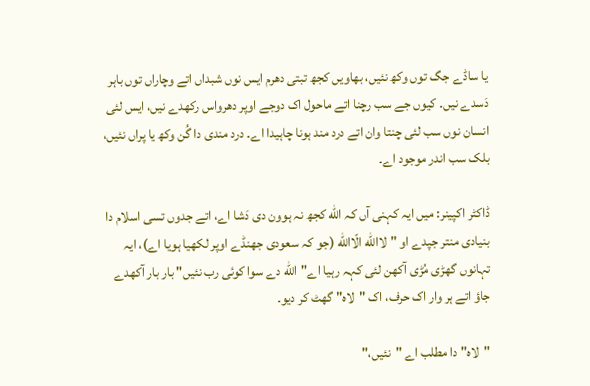یا ساڈے جگ توں وکھ نئیں، بھاویں کجھ تبتی دھرم ایس نوں شبداں اتے وچاراں توں باہر دَسدے نیں۔ کیوں جے سب رچنا اتے ماحول اک دوجے اوپر دھرواس رکھدے نیں، ایس لئی انسان نوں سب لئی چنتا وان اتے درد مند ہونا چاہیدا اے۔ درد مندی دا گُن وکھ یا پراں نئیں، بلک سب اندر موجود اے۔

ڈاکٹر اکپینر: میں ایہ کہنی آں کہ الله کجھ نہ ہوون دی دَشا اے، اتے جدوں تسی اسلام دا بنیادی منتر جپدے او "لاالله الّاالله (جو کہ سعودی جھنڈے اوپر لکھیا ہویا اے)، ایہ تہانوں گھڑی مُڑی آکھن لئی کہہ رہیا اے"الله دے سوا کوئی رب نئیں" بار بار آکھدے جاؤ اتے ہر وار اک حرف، اک "لاہ" گھٹ کر دیو۔

"لاہ" دا مطلب اے "نئیں،"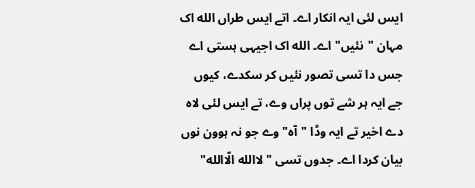ایس لئی ایہ انکار اے۔ اتے ایس طراں الله اک مہان "نئیں" اے۔ الله اک اجیہی ہستی اے جس دا تسی تصور نئیں کر سکدے، کیوں جے ایہ ہر شے توں پراں وے، تے ایس لئی لاہ دے اخیر تے ایہ وڈا "آہ" وے جو نہ ہوون نوں بیان کردا اے۔ جدوں تسی "لاالله الّاالله"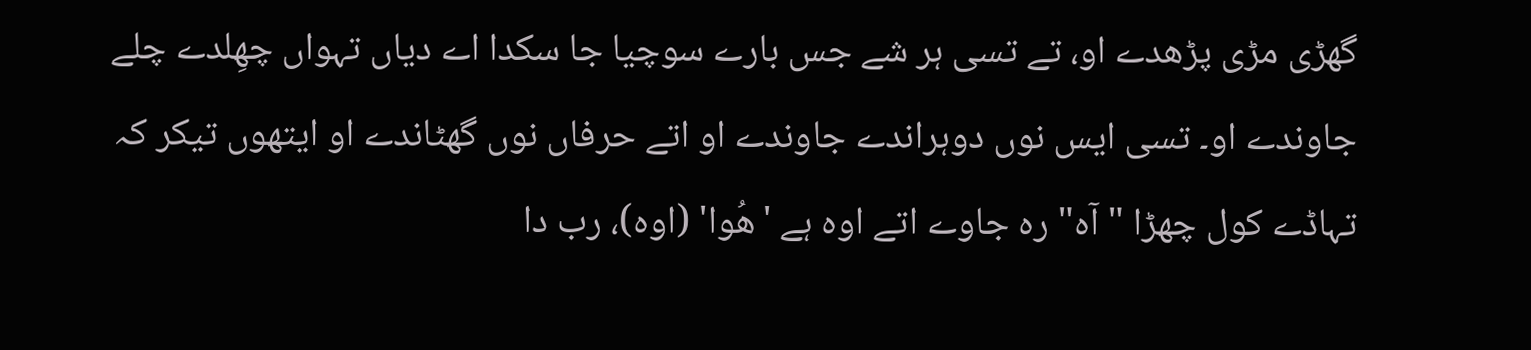گھڑی مڑی پڑھدے او، تے تسی ہر شے جس بارے سوچیا جا سکدا اے دیاں تہواں چھِلدے چلے جاوندے او۔ تسی ایس نوں دوہراندے جاوندے او اتے حرفاں نوں گھٹاندے او ایتھوں تیکر کہ تہاڈے کول چھڑا "آہ" رہ جاوے اتے اوہ ہے 'ھُوا' (اوہ)، رب دا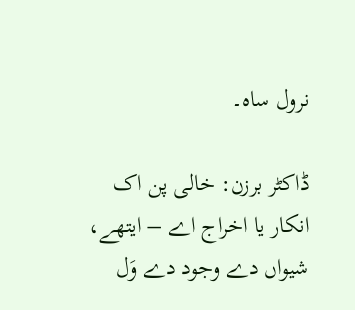نرول ساہ۔

ڈاکٹر برزن: خالی پن اک انکار یا اخراج اے – ایتھے، شیواں دے وجود دے وَل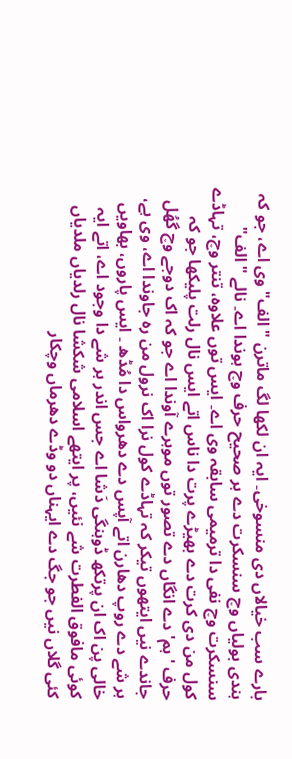بارے سب خیالاں دی منسوخی۔ ایہ ان لکھا لگ ماترن "الف" وی اے، جو کہ ہندی بولیاں وچ سنسکرت دے ہر صحیح حرف وچ ہوندا اے۔ نالے "الف" سنسکرت وچ نفی دا ترمیمی سابقہ وی اے۔ ایس توں علاوہ، تنتر وچ، تہاڈے کول من دی کرت دے بھیڑے پرت دا ناس اتے ایس نال رلت پلیکھا جو کہ حرف 'ہم' دے انگاں دے تصور توں موہرے آوندا اے جو کہ اک دوجے وچ گھُل جاندے نیں ایتھوں تیکر کہ تہاڈے کول نرا اک نرول من رہ جاوندا اے، وی ہے، ہر شے دے روپ دھارن اتے آپس دے دھرواس دا مُڈھ ۔ ایس پاروں، بھاویں خالی پن اک ان پرتکھ ڈوہنگی دَشا اے جس اندر ہر شے دا وجود اے، اتے ایہ کوئی مافوق الفطرت شے نئیں، پر ایتھے اسلامی شکشا نال رلدیاں ملدیاں کئی گلاں نیں جو جگ دے ایہناں دو وڈے دھرماں وچکار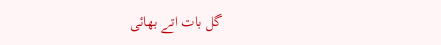گل بات اتے بھائی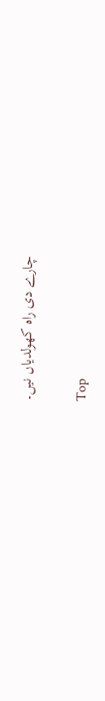چارے دی راہ کھولدیاں نیں۔

Top